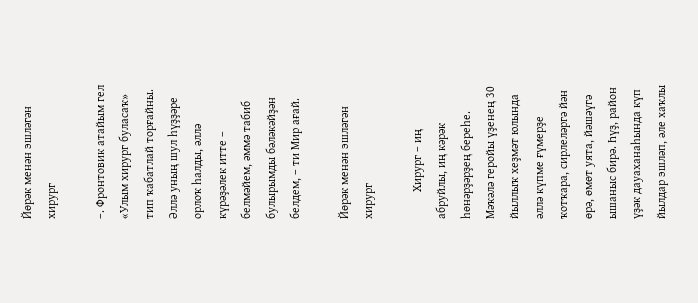Йөрәк менән эшләгән хирург

–. Фронтовик атайым гел «Улым хирург буласаҡ» тип ҡабатлай торғайны. Әллә уның шул һүҙҙәре орлоҡ һалды, әллә күрәҙәлек итте –  белмәйем, әммә табиб булырымды бәләкәйҙән белдем, – ти Мир ағай.

Йөрәк менән эшләгән хирург

         Хирург – иң абруйлы, иң кәрәк һөнәрҙәрҙең береһе. Мәҡәлә геройы үҙенең 30 йыллыҡ хеҙмәт юлында әллә күпме ғүмерҙе ҡотҡара, сирлеләргә йән өрә, өмөт уята, йәшәүгә ышаныс бирә. Һүҙ, район үҙәк дауаханаһында күп йылдар эшләп, әле хаҡлы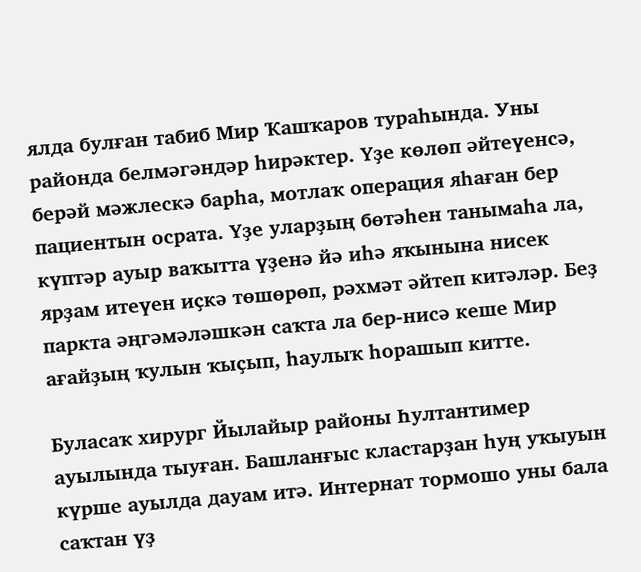ялда булған табиб Мир Ҡашҡаров тураһында. Уны районда белмәгәндәр һирәктер. Үҙе көлөп әйтеүенсә, берәй мәжлескә барһа, мотлаҡ операция яһаған бер пациентын осрата. Үҙе уларҙың бөтәһен танымаһа ла, күптәр ауыр ваҡытта үҙенә йә иһә яҡынына нисек ярҙам итеүен иҫкә төшөрөп, рәхмәт әйтеп китәләр. Беҙ паркта әңгәмәләшкән саҡта ла бер-нисә кеше Мир ағайҙың ҡулын ҡыҫып, һаулыҡ һорашып китте.

Буласаҡ хирург Йылайыр районы Һултантимер ауылында тыуған. Башланғыс кластарҙан һуң уҡыуын күрше ауылда дауам итә. Интернат тормошо уны бала саҡтан үҙ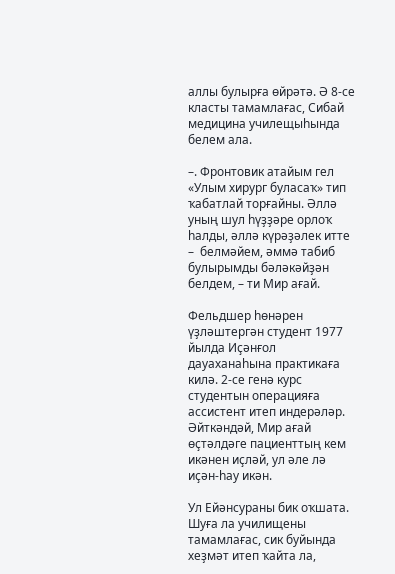аллы булырға өйрәтә. Ә 8-се класты тамамлағас, Сибай медицина училещыһында белем ала.

–. Фронтовик атайым гел «Улым хирург буласаҡ» тип ҡабатлай торғайны. Әллә уның шул һүҙҙәре орлоҡ һалды, әллә күрәҙәлек итте –  белмәйем, әммә табиб булырымды бәләкәйҙән белдем, – ти Мир ағай.

Фельдшер һөнәрен үҙләштергән студент 1977 йылда Иҫәнғол дауаханаһына практикаға килә. 2-се генә курс студентын операцияға ассистент итеп индерәләр. Әйткәндәй, Мир ағай өҫтәлдәге пациенттың кем икәнен иҫләй, ул әле лә иҫән-һау икән.

Ул Ейәнсураны бик оҡшата. Шуға ла училищены тамамлағас, сик буйында хеҙмәт итеп ҡайта ла,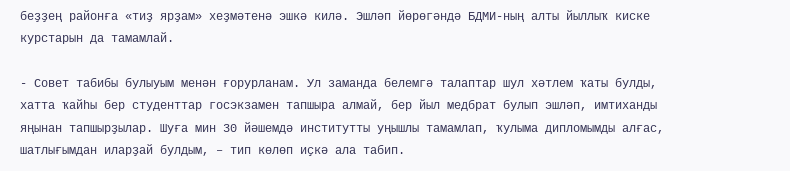беҙҙең районға «тиҙ ярҙам» хеҙмәтенә эшкә килә. Эшләп йөрөгәндә БДМИ-ның алты йыллыҡ киске курстарын да тамамлай.

- Совет табибы булыуым менән ғорурланам. Ул заманда белемгә талаптар шул хәтлем ҡаты булды, хатта ҡайһы бер студенттар госэкзамен тапшыра алмай, бер йыл медбрат булып эшләп, имтиханды яңынан тапшырҙылар. Шуға мин 30 йәшемдә институтты уңышлы тамамлап, ҡулыма дипломымды алғас, шатлығымдан иларҙай булдым, – тип көлөп иҫкә ала табип.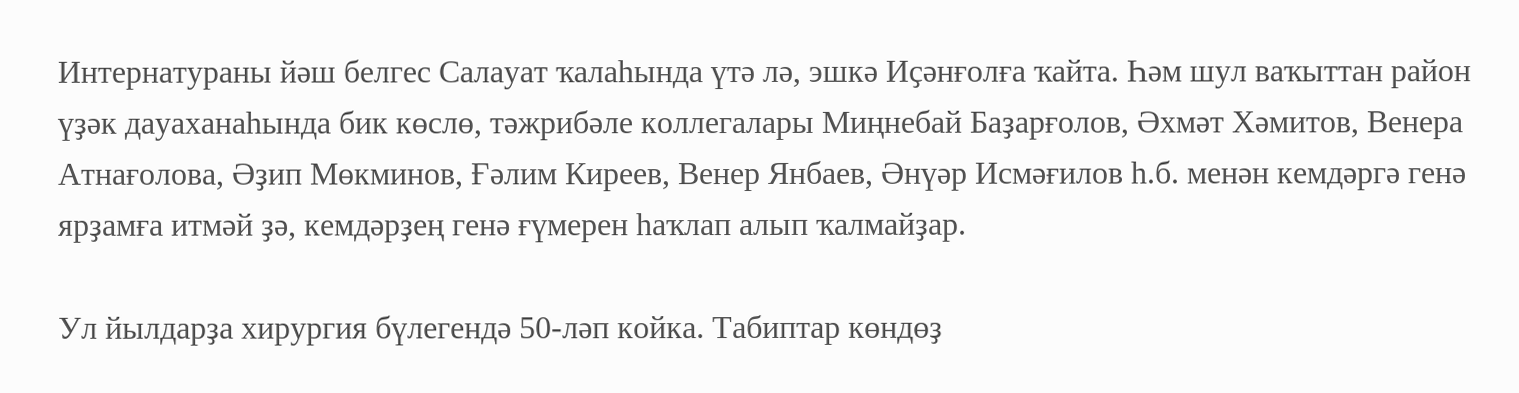Интернатураны йәш белгес Салауат ҡалаһында үтә лә, эшкә Иҫәнғолға ҡайта. Һәм шул ваҡыттан район үҙәк дауаханаһында бик көслө, тәжрибәле коллегалары Миңнебай Баҙарғолов, Әхмәт Хәмитов, Венера Атнағолова, Әҙип Мөкминов, Ғәлим Киреев, Венер Янбаев, Әнүәр Исмәғилов һ.б. менән кемдәргә генә ярҙамға итмәй ҙә, кемдәрҙең генә ғүмерен һаҡлап алып ҡалмайҙар.

Ул йылдарҙа хирургия бүлегендә 50-ләп койка. Табиптар көндөҙ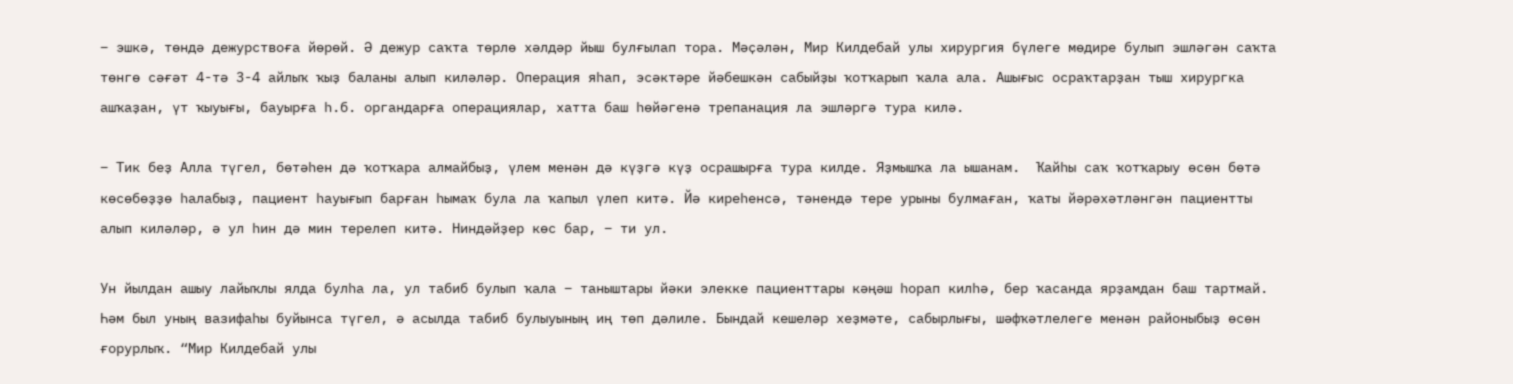– эшкә, төндә дежурствоға йөрөй. Ә дежур саҡта төрлө хәлдәр йыш булғылап тора. Мәҫәлән, Мир Килдебай улы хирургия бүлеге мөдире булып эшләгән саҡта төнгө сәғәт 4-тә 3-4 айлыҡ ҡыҙ баланы алып киләләр. Операция яһап, эсәктәре йәбешкән сабыйҙы ҡотҡарып ҡала ала. Ашығыс осраҡтарҙан тыш хирургка ашҡаҙан, үт ҡыуығы, бауырға һ.б. органдарға операциялар, хатта баш һөйәгенә трепанация ла эшләргә тура килә.

– Тик беҙ Алла түгел, бөтәһен дә ҡотҡара алмайбыҙ, үлем менән дә күҙгә күҙ осрашырға тура килде. Яҙмышҡа ла ышанам.  Ҡайһы саҡ ҡотҡарыу өсөн бөтә көсөбөҙҙө һалабыҙ, пациент һауығып барған һымаҡ була ла ҡапыл үлеп китә. Йә киреһенсә, тәнендә тере урыны булмаған, ҡаты йәрәхәтләнгән пациентты алып киләләр, ә ул һин дә мин терелеп китә. Ниндәйҙер көс бар, – ти ул.

Ун йылдан ашыу лайыҡлы ялда булһа ла, ул табиб булып ҡала – таныштары йәки элекке пациенттары кәңәш һорап килһә, бер ҡасанда ярҙамдан баш тартмай. Һәм был уның вазифаһы буйынса түгел, ә асылда табиб булыуының иң төп дәлиле. Бындай кешеләр хеҙмәте, сабырлығы, шәфҡәтлелеге менән районыбыҙ өсөн ғорурлыҡ. “Мир Килдебай улы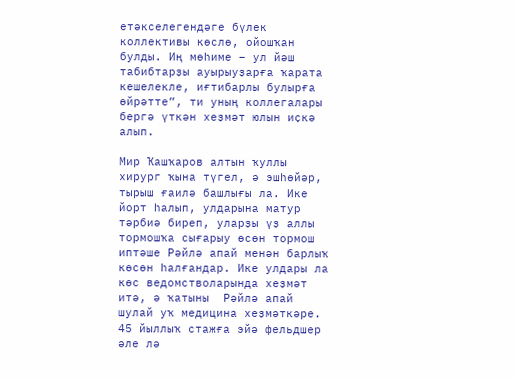етәкселегендәге бүлек коллективы көслө, ойошҡан булды. Иң мөһиме – ул йәш табибтарҙы ауырыуҙарға ҡарата кешелекле, иғтибарлы булырға өйрәтте”, ти уның коллегалары бергә үткән хеҙмәт юлын иҫкә алып.

Мир Ҡашҡаров алтын ҡуллы хирург ҡына түгел, ә эшһөйәр, тырыш ғаилә башлығы ла. Ике йорт һалып, улдарына матур тәрбиә биреп, уларҙы үҙ аллы тормошҡа сығарыу өсөн тормош иптәше Рәйлә апай менән барлыҡ көсөн һалғандар. Ике улдары ла көс ведомстволарында хеҙмәт итә, ә ҡатыны  Рәйлә апай шулай уҡ медицина хеҙмәткәре. 45 йыллыҡ стажға эйә фельдшер әле лә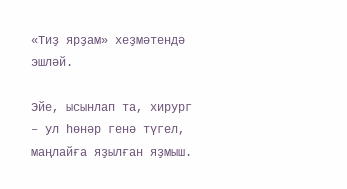«Тиҙ ярҙам» хеҙмәтендә эшләй.

Эйе, ысынлап та, хирург – ул һөнәр генә түгел, маңлайға яҙылған яҙмыш.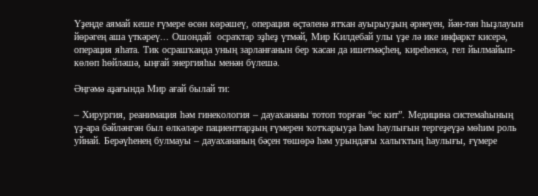Үҙеңде аямай кеше ғүмере өсөн көрәшеү, операция өҫтәленә ятҡан ауырыуҙың әрнеүен, йән-тән һыҙлауын йөрәгең аша үткәреү... Ошондай  осраҡтар эҙһеҙ үтмәй, Мир Килдебай улы үҙе лә ике инфаркт кисерә, операция яһата. Тик осрашҡанда уның зарланғанын бер ҡасан да ишетмәҫһең, киреһенсә, гел йылмайып-көлөп һөйләшә, ыңғай энергияһы менән бүлешә.

Әңгәмә аҙағында Мир ағай былай ти:

– Хирургия, реанимация һәм гинекология – дауахананы тотоп торған “өс кит”. Медицина системаһының үҙ-ара бәйләнгән был өлкәләре пациенттарҙың ғүмерен ҡотҡарыуҙа һәм һаулығын тергеҙеүҙә мөһим роль уйнай. Берәүһенең булмауы – дауахананың бәҫен төшөрә һәм урындағы халыҡтың һаулығы, ғүмере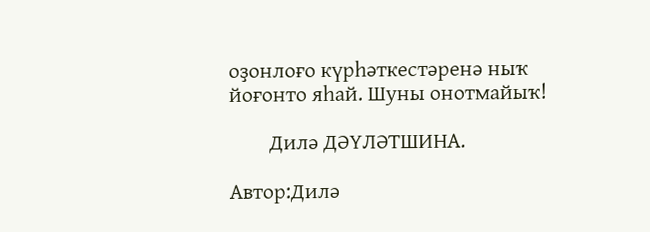оҙонлоғо күрһәткестәренә ныҡ йоғонто яһай. Шуны онотмайыҡ!

        Дилә ДӘҮЛӘТШИНА.

Автор:Дилә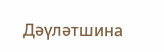Дәүләтшина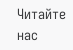Читайте нас